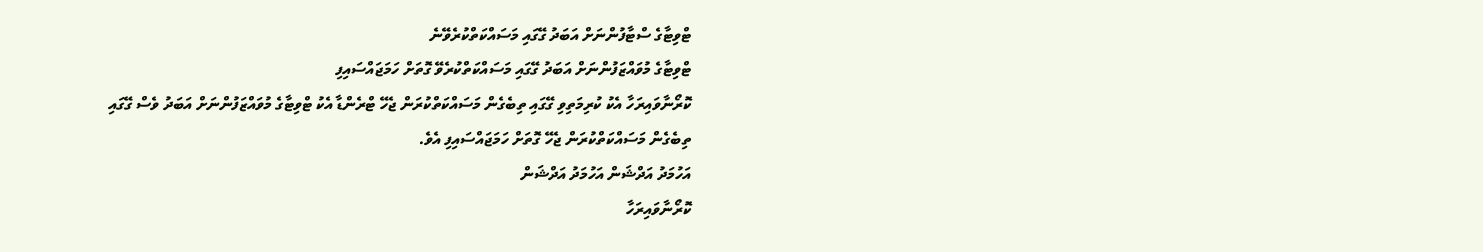ޓްވިޓާގެ ސްޓާފުންނަށް އަބަދު ގޭގައި މަސައްކަތްކުރެވޭނެ
ޓްވިޓާގެ މުވައްޒަފުންނަށް އަބަދު ގޭގައި މަސައްކަތްކުރެވޭ ގޮތަށް ހަމަޖައްސައިފި
ކޮރޯނާވައިރަހާ އެކު ކުރިމަތިވި ގޭގައި ތިބެގެން މަސައްކަތްކުރަން ޖެހޭ ޓްރެންޑާ އެކު ޓްވިޓާގެ މުވައްޒަފުންނަށް އަބަދު ވެސް ގޭގައި ތިބެގެން މަސައްކަތްކުރަން ޖެހޭ ގޮތަށް ހަމަޖައްސައިފި އެވެ.
އަހުމަދު އަދްޝަން އަހުމަދު އަދްޝަން
ކޮރޯނާވައިރަހާ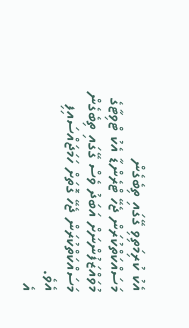އެކު ކުރިމަތިވި ގޭގައި ތިބެގެން މަސައްކަތްކުރަން ޖެހޭ ޓްރެންޑާ އެކު ޓްވިޓާގެ މުވައްޒަފުންނަށް އަބަދު ވެސް ގޭގައި ތިބެގެން މަސައްކަތްކުރަން ޖެހޭ ގޮތަށް ހަމަޖައްސައިފި އެވެ.
އެ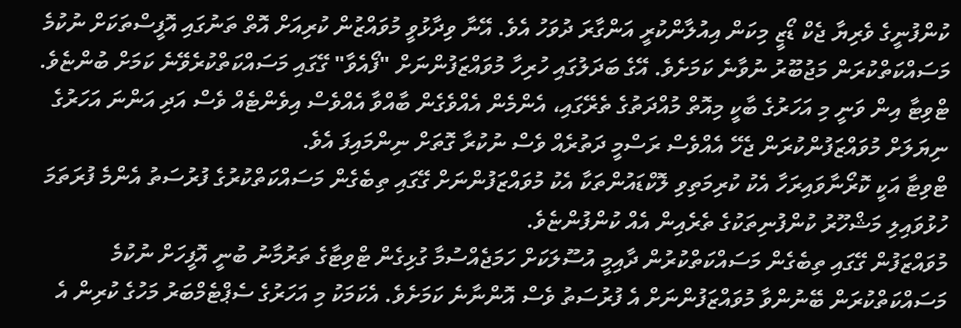ކުންފުނީގެ ވެރިޔާ ޖެކް ޑޯޒީ މިކަން އިއުލާންކުރީ އަންގާރަ ދުވަހު އެވެ. އޭނާ ވިދާޅުވީ މުވައްޒުން ކުރިއަށް އޮތް ތަނުގައި އޮފީސްތަކަށް ނުކުމެ މަސައްކަތްކުރަން މަޖުބޫރު ނުވާނެ ކަމަށެވެ. އޭގެ ބަދަލުގައި ހުރިހާ މުވައްޒަފުންނަށް "ފޯއެވާ" ގޭގައި މަސައްކަތްކުރެވޭނެ ކަމަށް ބުންޏެވެ.
ޓްވިޓާ އިން ވަނީ މި އަހަރުގެ ބާކީ މިއޮތް މުއްދަތުގެ ތެރޭގައި، އެންމެން އެއްވެގެން ބާއްވާ އެއްވެސް އިވެންޓެއް ވެސް އަދި އަންނަ އަހަރުގެ ނިޔަލަށް މުވައްޒަފުންކުރަން ޖެހޭ އެއްވެސް ރަސްމީ ދަތުރެއް ވެސް ނުކުރާ ގޮތަށް ނިންމައިފަ އެވެ.
ޓްވިޓާ އަކީ ކޮރޯނާވައިރަހާ އެކު ކުރިމަތިވި ލޮކްޑައުންތަކާ އެކު މުވައްޒަފުންނަށް ގޭގައި ތިބެގެން މަސައްކަތްކުރުގެ ފުރުސަތު އެންމެ ފުރަތަމަ ހުޅުވައިލި މަޝްހޫރު ކުންފުނިތަކުގެ ތެރެއިން އެއް ކުންފުންޏެވެ.
މުވައްޒަފުން ގޭގައި ތިބެގެން މަސައްކަތްކުރުން ދާއިމީ އުސޫލަކަށް ހަމަޖެއްސުމާ ގުޅިގެން ޓްވިޓާގެ ތަރުމާނު ބުނީ އޮފީހަށް ނުކުމެ މަސައްކަތްކުރަން ބޭނުންވާ މުވައްޒަފުންނަށް އެ ފުރުސަތު ވެސް އޮންނާނެ ކަމަށެވެ. އެކަމަކު މި އަހަރުގެ ސެޕްޓެމްބަރު މަހުގެ ކުރިން އެ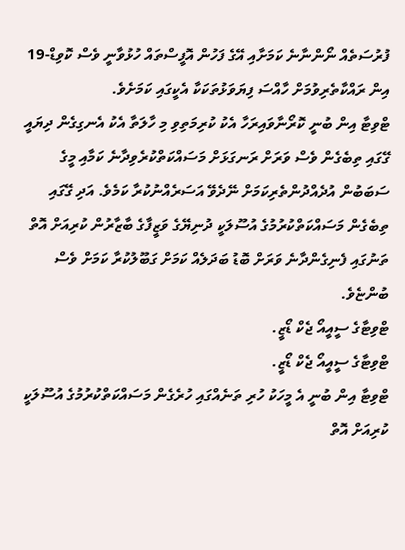ފުރުސަތެއް ނޯންނާނެ ކަމަށާއި އޭގެ ފަހުން އޮފީސްތައް ހުޅުވާނީ ވެސް ކޮވިޑް-19 އިން ރައްކާތެރިވުމަށް ހާއްސަ ފިޔަވަޅުތަކަކާ އެކީގައި ކަމަށެވެ.
ޓްވިޓާ އިން ބުނީ ކޮރޯނާވައިރަހާ އެކު ކުރިމަތިވި މި ހާލަތާ އެކު އެނގިގެން ދިޔައީ ގޭގައި ތިބެގެން ވެސް ވަރަށް ރަނގަޅަށް މަސައްކަތްކުރެވިދާނެ ކަމާއި މީގެ ސަބަބުން އުދެއްދުންތެރިކަމަށް ނޭދެވޭ އަސަރެއްނުކުރާ ކަމެވެ. އަދި ގޭގައި ތިބެގެން މަސައްކަތްކުރުމުގެ އުސޫލަކީ ދުނިޔޭގެ ވަޒީފާގެ ބާޒާރުން ކުރިއަށް އޮތް ތަނުގައި ފެނިގެންދާނެ ވަރަށް ބޮޑު ބަދަލެއް ކަމަށް ގަބޫލުކުރާ ކަމަށް ވެސް ބުންޏެވެ.
ޓްވިޓާގެ ސީއީއޯ ޖެކް ޑޯޒީ.
ޓްވިޓާގެ ސީއީއޯ ޖެކް ޑޯޒީ.
ޓްވިޓާ އިން ބުނީ އެ މީހަކު ހުރި ތަނެއްގައި ހުރެގެން މަސައްކަތްކުރުމުގެ އުސޫލަކީ ކުރިއަށް އޮތް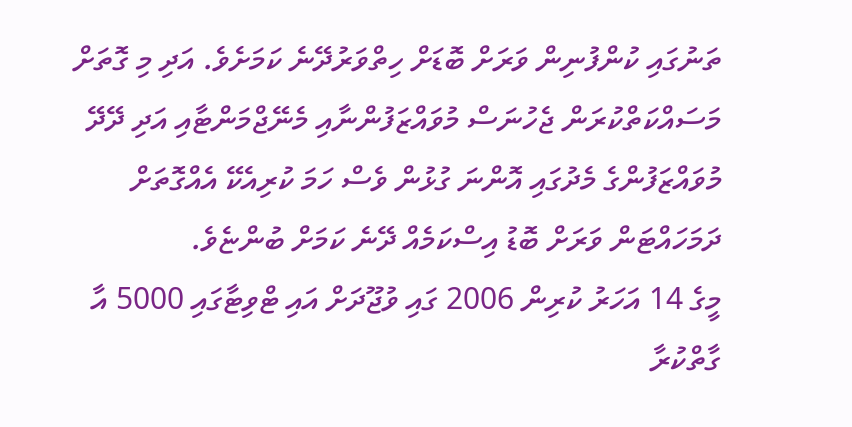ތަނުގައި ކުންފުނިން ވަރަށް ބޮޑަށް ހިތްވަރުދޭނެ ކަމަށެވެ. އަދި މި ގޮތަށް މަސައްކަތްކުރަން ޖެހުނަސް މުވައްޒަފުންނާއި މެނޭޖްމަންޓާއި އަދި ދޭދޭ މުވައްޒަފުންގެ މެދުގައި އޮންނަ ގުޅުން ވެސް ހަމަ ކުރިއެކޭ އެއްގޮތަށް ދަމަހައްޓަން ވަރަށް ބޮޑު އިސްކަމެއް ދޭނެ ކަމަށް ބުންޏެވެ.
މީގެ 14 އަހަރު ކުރިން 2006 ގައި ވުޖޫދަށް އައި ޓްވިޓާގައި 5000 އާ ގާތްކުރާ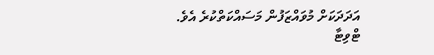އަދަދަކަށް މުވައްޒަފުން މަސައްކަތްކުރެ އެވެ. ޓްވިޓާ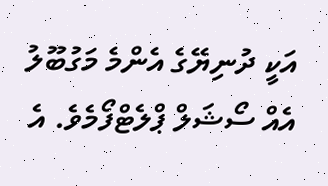އަކީ ދުނިޔޭގެ އެންމެ މަގުބޫލު އެއް ސޯޝަލް ޕްލެޓްފޯމެވެ. އެ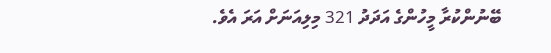ބޭނުންކުރާ މީހުންގެ އަދަދު 321 މިލިއަނަށް އަރަ އެވެ.